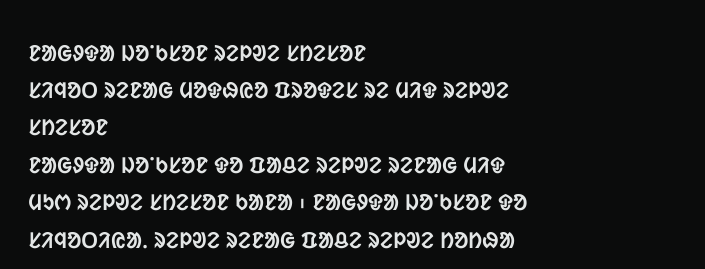ᱱᱟᱜᱽᱫᱟ ᱡᱚᱸᱠᱥᱚᱱ ᱨᱮᱞᱣᱮ ᱥᱴᱮᱥᱚᱱ
ᱥᱤᱧᱚᱛ ᱨᱮᱱᱟᱜ ᱢᱚᱫᱷᱭᱚ ᱯᱨᱚᱫᱮᱥ ᱨᱮ ᱢᱤᱫ ᱨᱮᱞᱣᱮ ᱥᱴᱮᱥᱚᱱ
ᱱᱟᱜᱽᱫᱟ ᱡᱚᱸᱠᱥᱚᱱ ᱫᱚ ᱯᱟᱪᱮ ᱨᱮᱞᱣᱮ ᱨᱮᱱᱟᱜ ᱢᱤᱫ ᱢᱩᱬ ᱨᱮᱞᱣᱮ ᱥᱴᱮᱥᱚᱱ ᱠᱟᱱᱟ ᱾ ᱱᱟᱜᱽᱫᱟ ᱡᱚᱸᱠᱥᱚᱱ ᱫᱚ ᱥᱤᱧᱚᱛᱤᱭᱟᱹ ᱨᱮᱞᱣᱮ ᱨᱮᱱᱟᱜ ᱯᱟᱪᱮ ᱨᱮᱞᱣᱮ ᱴᱚᱴᱷᱟ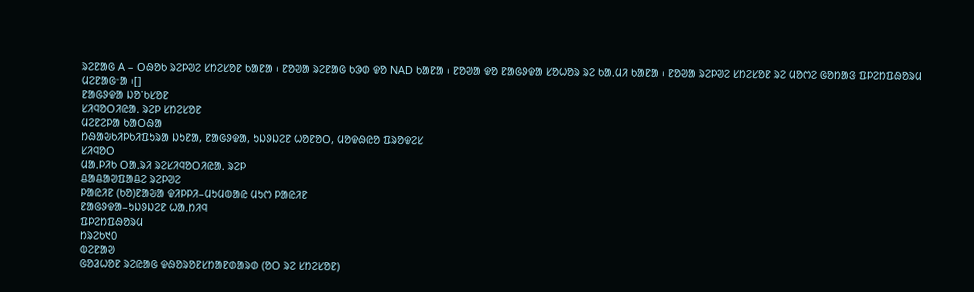ᱨᱮᱱᱟᱜ A – ᱛᱷᱚᱠ ᱨᱮᱞᱣᱮ ᱥᱴᱮᱥᱚᱱ ᱠᱟᱱᱟ ᱾ ᱱᱚᱣᱟ ᱨᱮᱱᱟᱜ ᱠᱳᱰ ᱫᱚ NAD ᱠᱟᱱᱟ ᱾ ᱱᱚᱣᱟ ᱫᱚ ᱱᱟᱜᱽᱫᱟ ᱥᱚᱦᱚᱨ ᱨᱮ ᱠᱟᱹᱢᱤ ᱠᱟᱱᱟ ᱾ ᱱᱚᱣᱟ ᱨᱮᱞᱣᱮ ᱥᱴᱮᱥᱚᱱ ᱨᱮ ᱢᱚᱬᱮ ᱜᱚᱴᱟᱝ ᱯᱞᱮᱴᱯᱷᱚᱨᱢ ᱢᱮᱱᱟᱜᱼᱟ ᱾[]
ᱱᱟᱜᱽᱫᱟ ᱡᱚᱸᱠᱥᱚᱱ
ᱥᱤᱧᱚᱛᱤᱭᱟᱹ ᱨᱮᱞ ᱥᱴᱮᱥᱚᱱ
ᱢᱮᱱᱮᱞᱟ ᱠᱟᱛᱷᱟ
ᱴᱷᱟᱶᱠᱤᱞᱠᱤᱯᱩᱨᱟ ᱡᱩᱱᱟ, ᱱᱟᱜᱽᱫᱟ, ᱩᱡᱽᱡᱮᱱ ᱦᱚᱱᱚᱛ, ᱢᱚᱫᱷᱭᱚ ᱯᱨᱚᱫᱮᱥ
ᱥᱤᱧᱚᱛ
ᱢᱟᱹᱞᱤᱠ ᱛᱟᱹᱨᱤ ᱨᱮᱥᱤᱧᱚᱛᱤᱭᱟᱹ ᱨᱮᱞ
ᱪᱟᱪᱟᱣᱯᱟᱪᱮ ᱨᱮᱞᱣᱮ
ᱞᱟᱭᱤᱱ (ᱠᱚ)ᱱᱟᱶᱟ ᱫᱤᱞᱞᱤ–ᱢᱩᱢᱵᱟᱭ ᱢᱩᱬ ᱞᱟᱭᱤᱱ
ᱱᱟᱜᱽᱫᱟ–ᱩᱡᱽᱡᱮᱱ ᱦᱟᱹᱴᱤᱧ
ᱯᱞᱮᱴᱯᱷᱚᱨᱢ
ᱴᱨᱮᱠ᱑᱐
ᱵᱮᱱᱟᱣ
ᱜᱚᱲᱦᱚᱱ ᱨᱮᱭᱟᱜ ᱫᱷᱚᱨᱚᱱᱥᱴᱟᱱᱰᱟᱨᱰ (ᱚᱛ ᱨᱮ ᱥᱴᱮᱥᱚᱱ)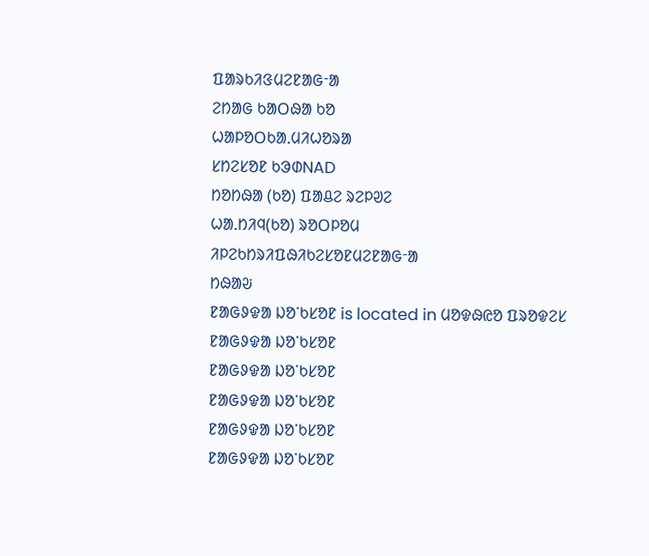ᱯᱟᱨᱠᱤᱝᱢᱮᱱᱟᱜᱼᱟ
ᱮᱴᱟᱜ ᱠᱟᱛᱷᱟ ᱠᱚ
ᱦᱟᱞᱚᱛᱠᱟᱹᱢᱤᱦᱚᱨᱟ
ᱥᱴᱮᱥᱚᱱ ᱠᱳᱰNAD
ᱴᱚᱴᱷᱟ (ᱠᱚ) ᱯᱟᱪᱮ ᱨᱮᱞᱣᱮ
ᱦᱟᱹᱴᱤᱧ(ᱠᱚ) ᱨᱚᱛᱞᱚᱢ
ᱤᱞᱮᱠᱴᱨᱤᱯᱷᱤᱠᱮᱥᱚᱱᱢᱮᱱᱟᱜᱼᱟ
ᱴᱷᱟᱶ
ᱱᱟᱜᱽᱫᱟ ᱡᱚᱸᱠᱥᱚᱱ is located in ᱢᱚᱫᱷᱭᱚ ᱯᱨᱚᱫᱮᱥ
ᱱᱟᱜᱽᱫᱟ ᱡᱚᱸᱠᱥᱚᱱ
ᱱᱟᱜᱽᱫᱟ ᱡᱚᱸᱠᱥᱚᱱ
ᱱᱟᱜᱽᱫᱟ ᱡᱚᱸᱠᱥᱚᱱ
ᱱᱟᱜᱽᱫᱟ ᱡᱚᱸᱠᱥᱚᱱ
ᱱᱟᱜᱽᱫᱟ ᱡᱚᱸᱠᱥᱚᱱ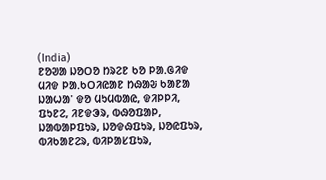(India)
ᱱᱚᱣᱟ ᱡᱚᱛᱚ ᱴᱨᱮᱱ ᱠᱚ ᱞᱟᱹᱜᱤᱫ ᱢᱤᱫ ᱞᱟᱹᱠᱛᱤᱭᱟᱱ ᱴᱷᱟᱶ ᱠᱟᱱᱟ ᱡᱟᱦᱟᱸ ᱫᱚ ᱢᱩᱢᱵᱟᱭ, ᱫᱤᱞᱞᱤ, ᱯᱩᱱᱮ, ᱤᱱᱫᱳᱨ, ᱵᱷᱚᱯᱟᱞ, ᱡᱟᱵᱟᱞᱯᱩᱨ, ᱡᱚᱫᱷᱯᱩᱨ, ᱡᱚᱭᱯᱩᱨ, ᱵᱤᱠᱟᱱᱮᱨ, ᱵᱤᱞᱟᱥᱯᱩᱨ,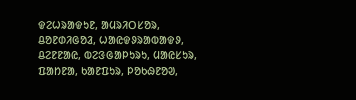ᱫᱮᱦᱨᱟᱫᱩᱱ, ᱟᱢᱨᱤᱛᱥᱚᱨ, ᱪᱚᱱᱰᱤᱜᱚᱲ, ᱦᱟᱭᱫᱽᱨᱟᱵᱟᱫᱽ, ᱪᱮᱱᱱᱟᱭ, ᱵᱮᱝᱜᱟᱞᱩᱨᱩ, ᱢᱟᱭᱥᱩᱨ, ᱯᱟᱴᱱᱟ, ᱠᱟᱱᱯᱩᱨ, ᱞᱚᱠᱷᱱᱚᱣ,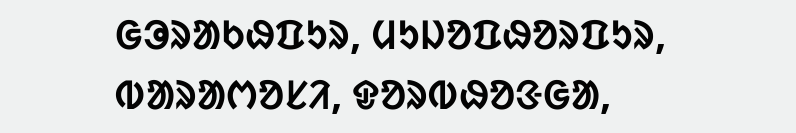ᱜᱳᱨᱟᱠᱷᱯᱩᱨ, ᱢᱩᱡᱚᱯᱷᱚᱨᱯᱩᱨ, ᱵᱟᱨᱟᱬᱚᱥᱤ, ᱫᱚᱨᱵᱷᱚᱝᱜᱟ,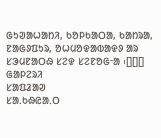ᱜᱩᱣᱟᱦᱟᱴᱤ, ᱠᱚᱞᱠᱟᱛᱟ, ᱠᱟᱴᱨᱟ, ᱱᱟᱜᱽᱯᱩᱨ, ᱚᱦᱢᱚᱫᱟᱵᱟᱫᱽ ᱟᱨ ᱥᱳᱢᱱᱟᱛᱷ ᱥᱮᱫ ᱥᱮᱱᱚᱜᱼᱟ ᱾[][][]
ᱜᱟᱞᱮᱨᱤ
ᱥᱟᱯᱲᱟᱣ
ᱥᱟᱹᱠᱷᱭᱟᱹᱛ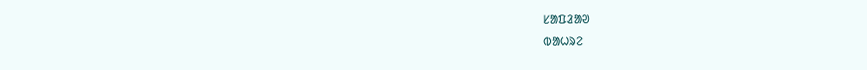ᱥᱟᱯᱲᱟᱣ
ᱵᱟᱦᱨᱮ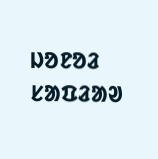ᱡᱚᱱᱚᱲ
ᱥᱟᱯᱲᱟᱣ